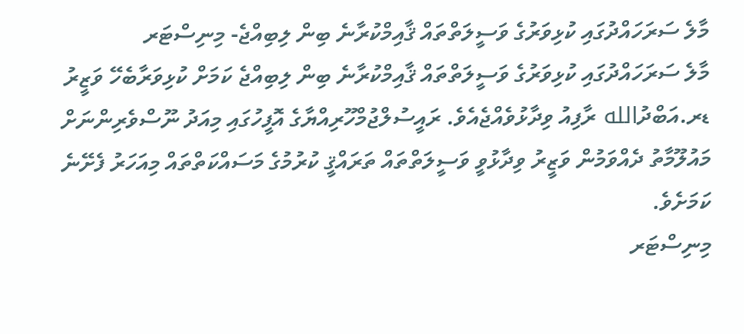މާލެ ސަރަހައްދުގައި ކުޅިވަރުގެ ވަސީލަތްތައް ޤާއިމްކުރާނެ ބިން ލިބިއްޖެ- މިނިސްޓަރ
މާލެ ސަރަހައްދުގައި ކުޅިވަރުގެ ވަސީލަތްތައް ޤާއިމްކުރާނެ ބިން ލިބިއްޖެ ކަމަށް ކުޅިވަރާބެހޭ ވަޒީރު ޑރ.އަބްދުالله ރާފިއު ވިދާޅުވެއްޖެއެވެ. ރައީސުލްޖުމްހޫރިއްޔާގެ އޮފީހުގައި މިއަދު ނޫސްވެރިންނަށް މައުލޫމާތު ދެއްވަމުން ވަޒީރު ވިދާޅުވީ ވަސީލަތްތައް ތަރައްޤީ ކުރުމުގެ މަސައްކަތްތައް މިއަހަރު ފެށޭނެ ކަމަށެވެ.
މިނިސްޓަރ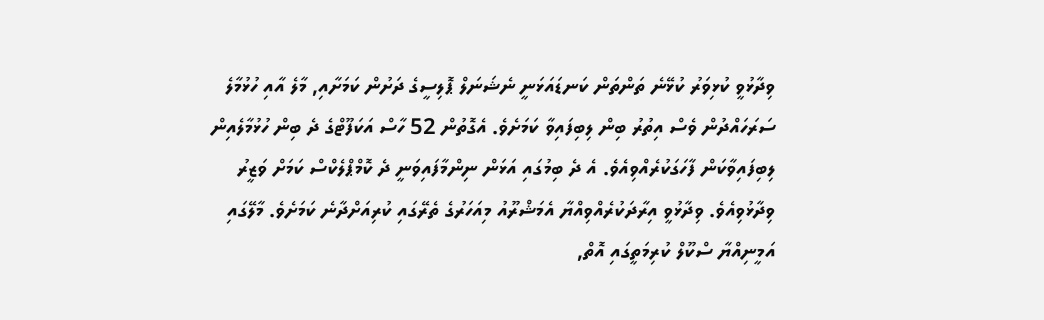ވިދާޅުވީ ކުޅިވަރު ކުޅޭނެ ތަންތަން ކަނޑައަޅަނީ ނެޝަނަލް ޕޮލިސީގެ ދަށުން ކަމަށާއި, މާލެ އާއި ހުޅުމާލެ ސަރަހައްދުން ވެސް އިތުރު ބިން ލިބިފައިވާ ކަމަށެވެ. އެގޮތުން 52 ހާސް އަކަފޫޓްގެ ދެ ބިން ހުޅުމާލެއިން ލިބިފައިވާކަން ފާހަގަކުރެއްވިއެވެ. އެ ދެ ބިމުގައި އަޅަން ނިންމާފައިވަނީ ދެ ކޮމްޕްލެކްސް ކަމަށް ވަޒީރު ވިދާޅުވިއެވެ. ވިދާޅުވީ އިރާދަކުރެއްވިއްޔާ އެމަޝްރޫއު މިއަހަރުގެ ތެރޭގައި ކުރިއަށްދާނެ ކަމަށެވެ. މާލޭގައި އަމީނިއްޔާ ސްކޫލް ކުރިމަތީގައި އޮތް,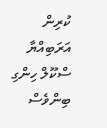ކުރިން އަރަބިއްޔާ ސްކޫލް ހިންގި ބިންވެސް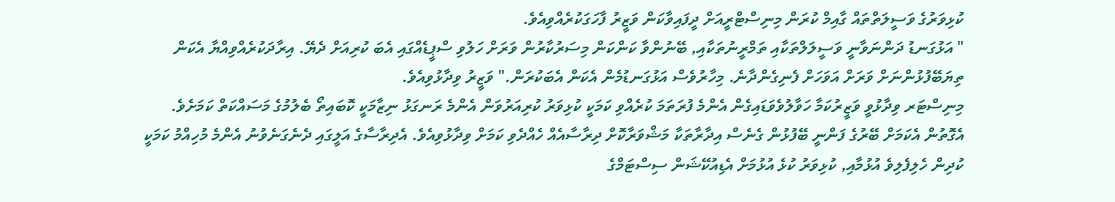ކުޅިވަރުގެ ވަސީލަތްތައް ގާއިމް ކުރަން މިނިސްޓްރީއަށް ދީފައިވާކަން ވަޒީރު ފާހަގަކުރެއްވިއެވެ.
" އަޅުގަނޑު ދަންނަވާނީ ވަސީލަލްތަކާއި ތަމްރީނުތަކާއި, ބޭނުންވާ ކަންކަން މިސަރުކާރުން ވަރަށް ހަލުވި ސްޕީޑެއްގައި އެބަ ކުރިއަށް ދެޔޭ. އިރާދަކުރެއްވިއްޔާ އެކަން ތިޔަބޭފުޅުންނަށް ވަރަށް އަވަހަށް ފެނިގެންދާނެ. މިހާރުވެސް އަޅުގަނޑުމެން އެކަން އެބަކުރަން." ވަޒީރު ވިދާޅުވިއެވެ.
މިނިސްޓަރ ވިދާޅުވީ ވަޒީރުކަމާ ހަވާލުވެވަޑައިގެން އެންމެ ފުރަތަމަ ކުރެއްވި ކަމަކީ ކުޅިވަރު ކުރިއަރުވަން އެންމެ ރަނގަޅު ނިޒާމަކީ ކޮބައިތޯ ބެލުމުގެ މަސައްކަތް ކަމަށެވެ. އެގޮތުން އެކަމަށް ބޭރުގެ ފަންނީ ބޭފުޅުން ގެނެސް އިދާރާތަކާ މަޝްވަރާކޮށް ދިރާސާއެއް ހެއްދެވި ކަމަށް ވިދާޅުވިއެވެ. އެދިރާސާގެ އަލީގައި ދެނެގަނެވުނު އެންމެ މުހިއްމު ކަމަކީ ކުދިން ހެލިފެލިވެ އުޅުމާއި, ކުޅިވަރު ކުޅެ އުޅުމަށް އެޑިއުކޭޝަން ސިސްޓަމްގެ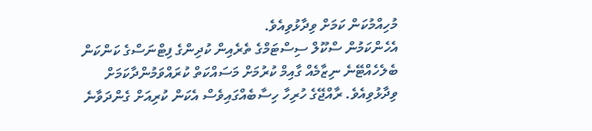މުހިއްމުކަން ކަމަށް ވިދާޅުވިއެވެ.
އެހެންކަމުން ސްކޫލް ސިސްޓަމްގެ ތެރެއިން ކުދިންގެ ފިޓްނަސްގެ ކަންކަން ބެލެހެއްޓޭނެ ނިޒާމެއް ގާއިމް ކުރުމަށް މަސައްކަތް ކުރައްވަމުންދާކަމަށް ވިދާޅުވިއެވެ. ރާއްޖޭގެ ހުރިހާ ހިސާބެއްގައިވެސް އެކަން ކުރިއަށް ގެންދަވާނެ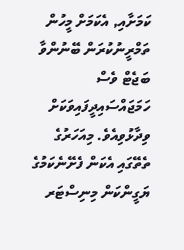ކަމަށާއި, އެކަމަށް މީހުން ތަމްރީނުކުރަން ބޭނުންވާ ބަޖެޓް ވެސް ހަމަޖައްސައިދީފައިވަކަށް ވިދާޅުވިއެވެ. މިއަހަރުގެ ތެތޭގައި އެކަން ފެށޭނެކަމުގެ ޔަގީންކަން މިނިސްޓަރ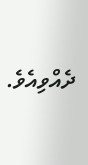ދެއްވިއެވެ.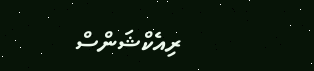ރިއެކްޝަންސް